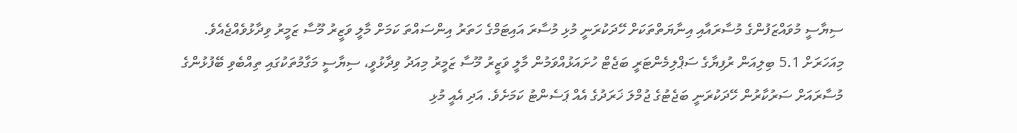ސިޔާސީ މުވައްޒަފުންގެ މުސާރައާއި އިނާޔަތްތަކަށް ހޭދަކުރަނީ މުޅި މުސާރަ އައިޓަމްގެ ހަތަރު އިންސައްތަ ކަމަށް މާލީ ވަޒީރު މޫސާ ޒަމީރު ވިދާޅުވެއްޖެއެވެ.
މިއަހަރަށް 5.1 ބިލިއަން ރުފިޔާގެ ސަޕްލިމެންޓަރީ ބަޖެޓް ހުށައަޅުއްވަމުން މާލީ ވަޒީރު މޫސާ ޒަމީރު މިއަދު ވިދާޅުވީ، ސިޔާސީ މަގާމުތަކުގައި ތިއްބެވި ބޭފުޅުންގެ މުސާރައަށް ސަރުކާރުން ހޭދަކުރަނީ ބަޖެޓުގެ ޖުމްލަ ޚަރަދުގެ އެއް ޕަސެންޓު ކަމަށެވެ. އަދި އެއީ މުޅި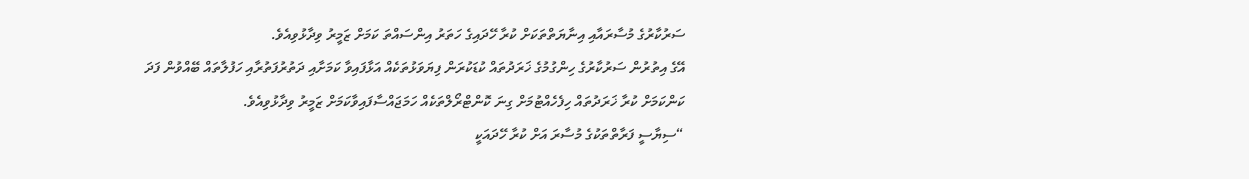ސަރުކާރުގެ މުސާރައާއި އިނާޔަތްތަކަށް ކުރާ ހޭދައިގެ ހަތަރު އިންސައްތަ ކަމަށް ޒަމީރު ވިދާޅުވިއެވެ.
އޭގެ އިތުރުން ސަރުކާރުގެ ހިންގުމުގެ ޚަރަދުތައް ކުޑަކުރަން ފިޔަވަޅުތަކެއް އަޅާފައިވާ ކަމަށާއި ދަތުރުފަތުރާއި ހަފުލާތައް ބޭއްވުން ފަދަ ކަންކަމަށް ކުރާ ޚަރަދުތައް ހިފެހެއްޓުމަށް ގިނަ ކޮންޓްރޯލްތަކެއް ހަމަޖައްސާފައިވާކަމަށް ޒަމީރު ވިދާޅުވިއެވެ.
“ސިޔާސީ ފަރާތްތަކުގެ މުސާރަ އަށް ކުރާ ހޭދައަކީ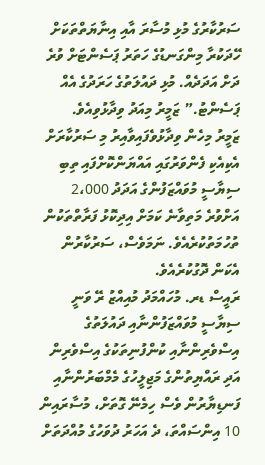ސަރުކާރުގެ މުޅި މުސާރަ އާއި އިނާޔަތްތަކަށް ހޭދަކުރާ މިންގަނޑުގެ ހަތަރު ޕަސެންޓަށް ވުރެ ދަށް އަދަދެއް. މުޅި ދައުލަތުގެ ހަރަދުގެ އެއް ޕަސެންޓު.” ޒަމީރު މިއަދު ވިދާޅުވިއެވެ.
ޒަމީރު މިހެން ވިދާޅުވެފައިވާއިރު މި ސަރުކާރަށް އެކިއެކި ފެންވަރުގައި އައްޔަންކޮށްފައި ތިބި ސިޔާސީ މުވައްޒަފުންގެ އަދަދު 2،000 އަށްވުރެ މަތިވާނެ ކަމަށް އިދިކޮޅު ފަރާތްތަކުން ތުހުމަތުކުރެއެވެ. ނަމަވެސް، ސަރުކާރުން އެކަން ދޮގުކުރެއެވެ.
ރައީސް ޑރ. މުހައްމަދު މުއިއްޒު ރޭ ވަނީ ސިޔާސީ މުވައްޒަފުންނާއި ދައުލަތުގެ އިސްވެރިންނާއި ކުންފުނިތަކުގެ އިސްވެރިން އަދި ރައްޔިތުންގެ މަޖިލީހުގެ މެމްބަރުންނާއި ފަނޑިޔާރުން ވެސް ހިމެނޭ ގޮތަށް، މުސާރައިން 10 އިންސައްތަ، ދެ އަހަރު ދުވަހުގެ މުއްދަތަށް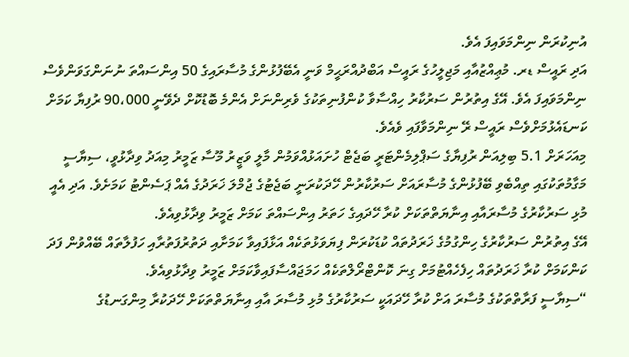އުނިކުރަން ނިންމަވައިފަ އެވެ.
އަދި ރައީސް ޑރ. މުޢިއްޒުއާއި މަޖިލީހުގެ ރައީސް އަބްދުއްރަޙީމް ވަނީ އެބޭފުޅުންގެ މުސާރައިގެ 50 އިންސައްތަ ނުނަންގަވަންވެސް ނިންމަވައިފަ އެވެ. އޭގެ އިތުރުން ސަރުކާރު ހިއްސާވާ ކުންފުނިތަކުގެ ވެރިންނަށް އެންމެ ބޮޑުކޮށް ދެވޭނީ 90،000 ރުފިޔާ ކަމަށް ކަނޑައެޅުމަށްވެސް ރައީސް ރޭ ނިންމަވާފައި ވެއެވެ.
މިއަހަރަށް 5.1 ބިލިއަން ރުފިޔާގެ ސަޕްލިމެންޓަރީ ބަޖެޓް ހުށައަޅުއްވަމުން މާލީ ވަޒީރު މޫސާ ޒަމީރު މިއަދު ވިދާޅުވީ، ސިޔާސީ މަގާމުތަކުގައި ތިއްބެވި ބޭފުޅުންގެ މުސާރައަށް ސަރުކާރުން ހޭދަކުރަނީ ބަޖެޓުގެ ޖުމްލަ ޚަރަދުގެ އެއް ޕަސެންޓު ކަމަށެވެ. އަދި އެއީ މުޅި ސަރުކާރުގެ މުސާރައާއި އިނާޔަތްތަކަށް ކުރާ ހޭދައިގެ ހަތަރު އިންސައްތަ ކަމަށް ޒަމީރު ވިދާޅުވިއެވެ.
އޭގެ އިތުރުން ސަރުކާރުގެ ހިންގުމުގެ ޚަރަދުތައް ކުޑަކުރަން ފިޔަވަޅުތަކެއް އަޅާފައިވާ ކަމަށާއި ދަތުރުފަތުރާއި ހަފުލާތައް ބޭއްވުން ފަދަ ކަންކަމަށް ކުރާ ޚަރަދުތައް ހިފެހެއްޓުމަށް ގިނަ ކޮންޓްރޯލްތަކެއް ހަމަޖައްސާފައިވާކަމަށް ޒަމީރު ވިދާޅުވިއެވެ.
“ސިޔާސީ ފަރާތްތަކުގެ މުސާރަ އަށް ކުރާ ހޭދައަކީ ސަރުކާރުގެ މުޅި މުސާރަ އާއި އިނާޔަތްތަކަށް ހޭދަކުރާ މިންގަނޑުގެ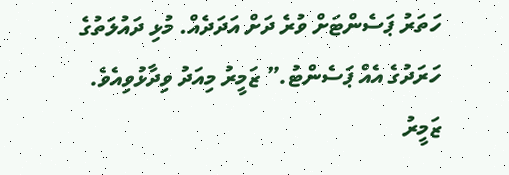ހަތަރު ޕަސެންޓަށް ވުރެ ދަށް އަދަދެއް. މުޅި ދައުލަތުގެ ހަރަދުގެ އެއް ޕަސެންޓު.” ޒަމީރު މިއަދު ވިދާޅުވިއެވެ.
ޒަމީރު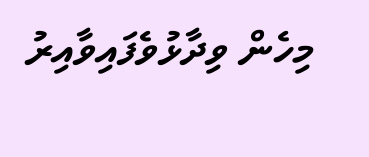މިހެން ވިދާޅުވެފައިވާއިރު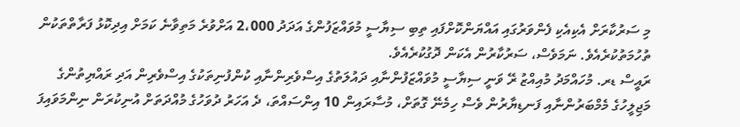މި ސަރުކާރަށް އެކިއެކި ފެންވަރުގައި އައްޔަންކޮށްފައި ތިބި ސިޔާސީ މުވައްޒަފުންގެ އަދަދު 2،000 އަށްވުރެ މަތިވާނެ ކަމަށް އިދިކޮޅު ފަރާތްތަކުން ތުހުމަތުކުރެއެވެ. ނަމަވެސް، ސަރުކާރުން އެކަން ދޮގުކުރެއެވެ.
ރައީސް ޑރ. މުހައްމަދު މުއިއްޒު ރޭ ވަނީ ސިޔާސީ މުވައްޒަފުންނާއި ދައުލަތުގެ އިސްވެރިންނާއި ކުންފުނިތަކުގެ އިސްވެރިން އަދި ރައްޔިތުންގެ މަޖިލީހުގެ މެމްބަރުންނާއި ފަނޑިޔާރުން ވެސް ހިމެނޭ ގޮތަށް، މުސާރައިން 10 އިންސައްތަ، ދެ އަހަރު ދުވަހުގެ މުއްދަތަށް އުނިކުރަން ނިންމަވައިފަ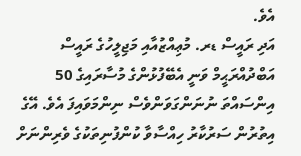އެވެ.
އަދި ރައީސް ޑރ. މުޢިއްޒުއާއި މަޖިލީހުގެ ރައީސް އަބްދުއްރަޙީމް ވަނީ އެބޭފުޅުންގެ މުސާރައިގެ 50 އިންސައްތަ ނުނަންގަވަންވެސް ނިންމަވައިފަ އެވެ. އޭގެ އިތުރުން ސަރުކާރު ހިއްސާވާ ކުންފުނިތަކުގެ ވެރިންނަށް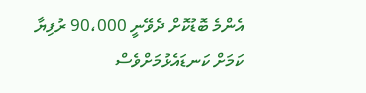އެންމެ ބޮޑުކޮށް ދެވޭނީ 90،000 ރުފިޔާ ކަމަށް ކަނޑައެޅުމަށްވެސް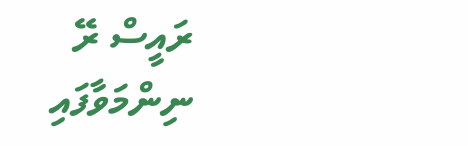ރައީސް ރޭ ނިންމަވާފައި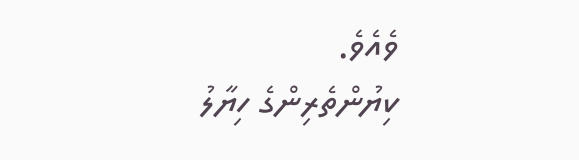ވެއެވެ.
ކިޔުންތެރިންގެ ހިޔާލު